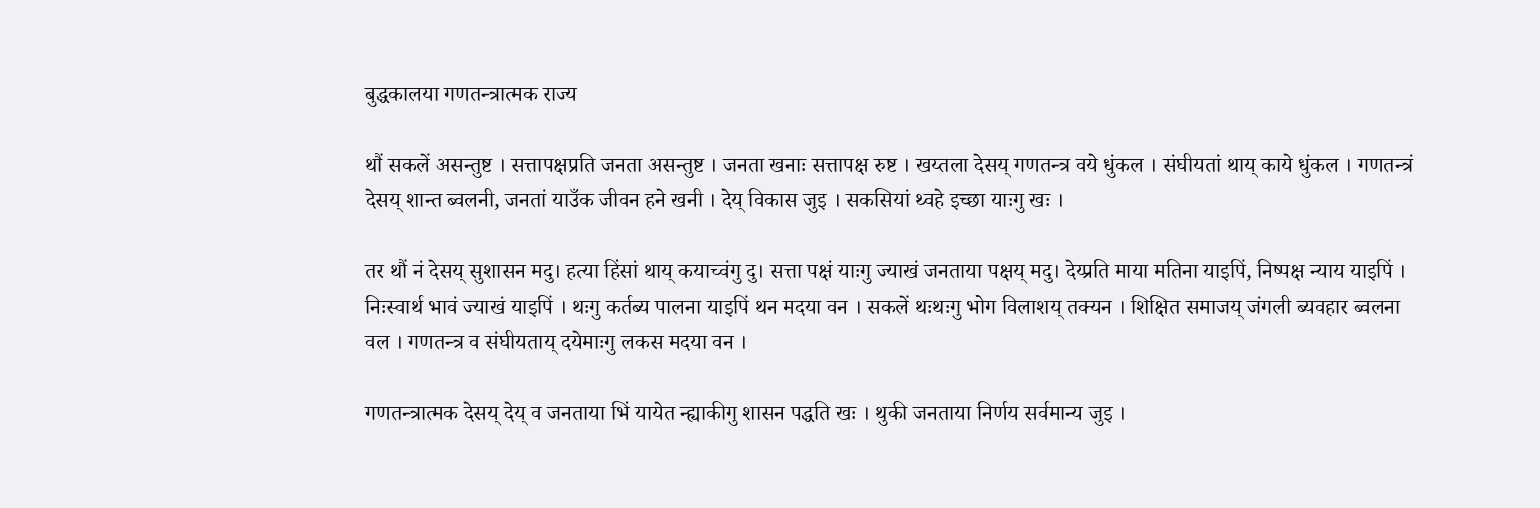बुद्धकालया गणतन्त्रात्मक राज्य

थौं सकलें असन्तुष्ट । सत्तापक्षप्रति जनता असन्तुष्ट । जनता खनाः सत्तापक्ष रुष्ट । खय्तला देसय् गणतन्त्र वये धुंकल । संघीयतां थाय् काये धुंकल । गणतन्त्रं देसय् शान्त ब्वलनी, जनतां याउँक जीवन हने खनी । देय् विकास जुइ । सकसियां थ्वहे इच्छा याःगु खः ।

तर थौं नं देसय् सुशासन मदु। हत्या हिंसां थाय् कयाच्वंगु दु। सत्ता पक्षं याःगु ज्याखं जनताया पक्षय् मदु। देय्प्रति माया मतिना याइपिं, निष्पक्ष न्याय याइपिं । निःस्वार्थ भावं ज्याखं याइपिं । थःगु कर्तब्य पालना याइपिं थन मदया वन । सकलें थःथःगु भोग विलाशय् तक्यन । शिक्षित समाजय् जंगली ब्यवहार ब्वलना वल । गणतन्त्र व संघीयताय् दयेमाःगु लकस मदया वन ।

गणतन्त्रात्मक देसय् देय् व जनताया भिं यायेत न्ह्याकीगु शासन पद्धति खः । थुकी जनताया निर्णय सर्वमान्य जुइ ।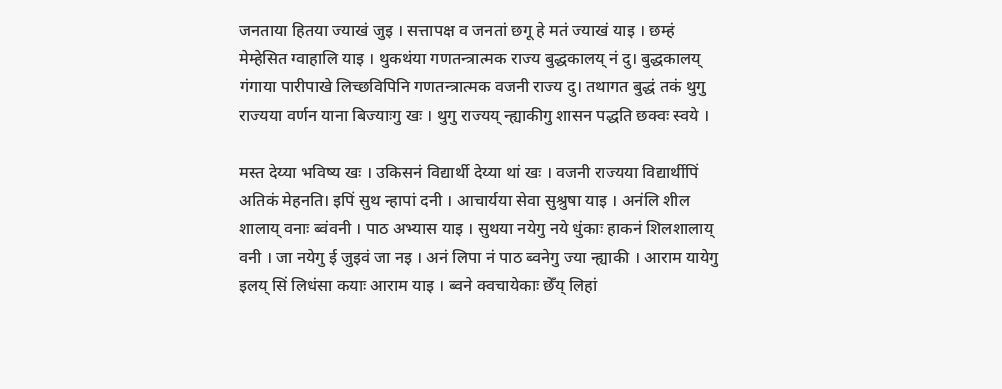जनताया हितया ज्याखं जुइ । सत्तापक्ष व जनतां छगू हे मतं ज्याखं याइ । छम्हं मेम्हेसित ग्वाहालि याइ । थुकथंया गणतन्त्रात्मक राज्य बुद्धकालय् नं दु। बुद्धकालय् गंगाया पारीपाखे लिच्छविपिनि गणतन्त्रात्मक वजनी राज्य दु। तथागत बुद्धं तकं थुगु राज्यया वर्णन याना बिज्याःगु खः । थुगु राज्यय् न्ह्याकीगु शासन पद्धति छक्वः स्वये ।

मस्त देय्या भविष्य खः । उकिसनं विद्यार्थी देय्या थां खः । वजनी राज्यया विद्यार्थीपिं अतिकं मेहनति। इपिं सुथ न्हापां दनी । आचार्यया सेवा सुश्रुषा याइ । अनंलि शील शालाय् वनाः ब्वंवनी । पाठ अभ्यास याइ । सुथया नयेगु नये धुंकाः हाकनं शिलशालाय् वनी । जा नयेगु ई जुइवं जा नइ । अनं लिपा नं पाठ ब्वनेगु ज्या न्ह्याकी । आराम यायेगु इलय् सिं लिधंसा कयाः आराम याइ । ब्वने क्वचायेकाः छेँय् लिहां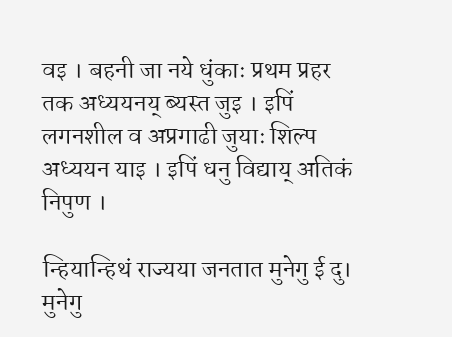वइ । बहनी जा नये धुंकाः प्रथम प्रहर तक अध्ययनय् ब्यस्त जुइ । इपिं लगनशील व अप्रगाढी जुयाः शिल्प अध्ययन याइ । इपिं धनु विद्याय् अतिकं निपुण ।

न्हियान्हिथं राज्यया जनतात मुनेगु ई दु। मुनेगु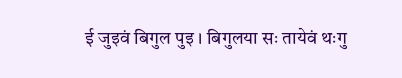ई जुइवं बिगुल पुइ । बिगुलया सः तायेवं थःगु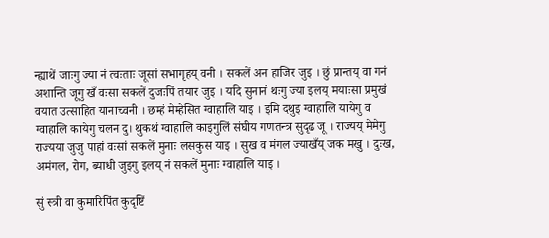न्ह्याथें जाःगु ज्या नं त्वःताः जूसां सभागृहय् वनी । सकलें अन हाजिर जुइ । छुं प्रान्तय् वा गनं अशान्ति जूगु खँ वःसा सकलें दुजःपिं तयार जुइ । यदि सुनानं थःगु ज्या इलय् मयाःसा प्रमुखं वयात उत्साहित यानाच्वनी । छम्हं मेम्हेसित ग्वाहालि याइ । इमि दथुइ ग्वाहालि यायेगु व ग्वाहालि कायेगु चलन दु। थुकथं ग्वाहालि काइगुलिं संघीय गणतन्त्र सुदृढ जू । राज्यय् मेमेगु राज्यया जुजु पाहां वःसां सकलें मुनाः लसकुस याइ । सुख व मंगल ज्याखँय् जक मखु । दुःख, अमंगल, रोग, ब्याधी जुइगु इलय् नं सकलें मुनाः ग्वाहालि याइ ।

सुं स्त्री वा कुमारिपिंत कुदृष्टिं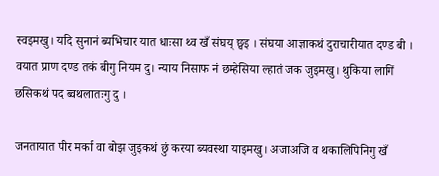स्वइमखु। यदि सुनानं ब्यभिचार यात धाःसा थ्व खँ संघय् छ्वइ । संघया आज्ञाकथं दुराचारीयात दण्ड बी । वयात प्राण दण्ड तकं बीगु नियम दु। न्याय निसाफ नं छम्हेसिया ल्हातं जक जुइमखु। थुकिया लागिं छसिकथं पद ब्वथलातःगु दु ।

जनतायात पीर मर्का वा बोझ जुइकथं छुं करया ब्यवस्था याइमखु। अजाअजि व थकालिपिनिगु खँ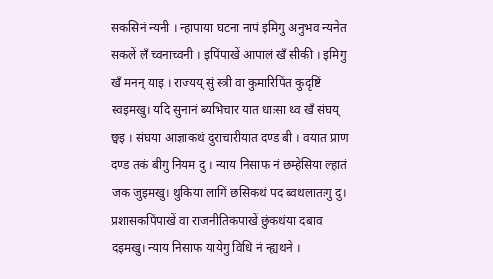सकसिनं न्यनी । न्हापाया घटना नापं इमिगु अनुभव न्यनेत सकलें लँ च्वनाच्वनी । इपिंपाखें आपालं खँ सीकी । इमिगु खँ मनन् याइ । राज्यय् सुं स्त्री वा कुमारिपिंत कुदृष्टिं स्वइमखु। यदि सुनानं ब्यभिचार यात धाःसा थ्व खँ संघय् छ्वइ । संघया आज्ञाकथं दुराचारीयात दण्ड बी । वयात प्राण दण्ड तकं बीगु नियम दु । न्याय निसाफ नं छम्हेसिया ल्हातं जक जुइमखु। थुकिया लागिं छसिकथं पद ब्वथलातःगु दु। प्रशासकपिंपाखें वा राजनीतिकपाखें छुंकथंया दबाव दइमखु। न्याय निसाफ यायेगु विधि नं न्ह्यथने ।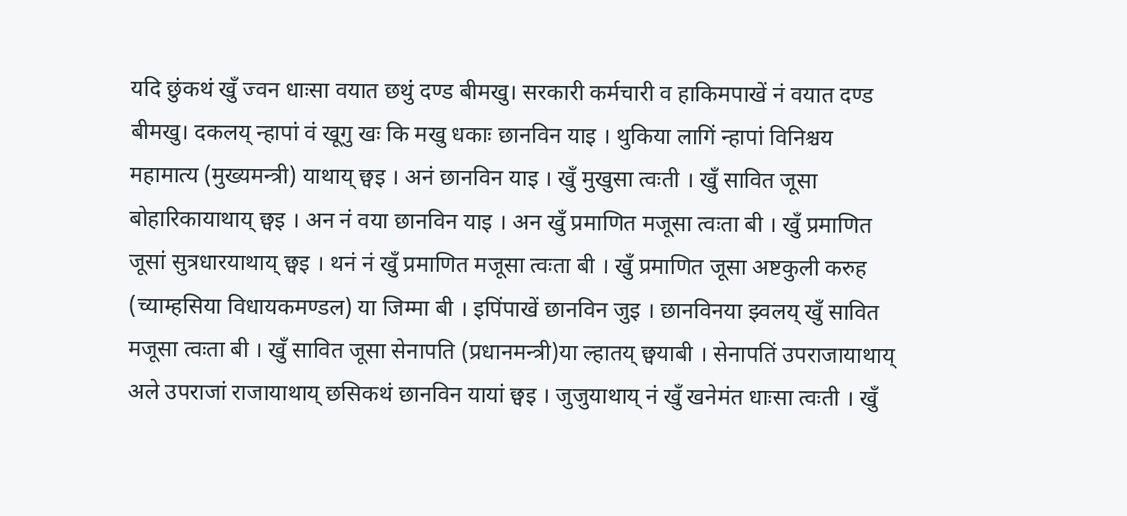यदि छुंकथं खुँ ज्वन धाःसा वयात छथुं दण्ड बीमखु। सरकारी कर्मचारी व हाकिमपाखें नं वयात दण्ड बीमखु। दकलय् न्हापां वं खूगु खः कि मखु धकाः छानविन याइ । थुकिया लागिं न्हापां विनिश्चय महामात्य (मुख्यमन्त्री) याथाय् छ्वइ । अनं छानविन याइ । खुँ मुखुसा त्वःती । खुँ सावित जूसा बोहारिकायाथाय् छ्वइ । अन नं वया छानविन याइ । अन खुँ प्रमाणित मजूसा त्वःता बी । खुँ प्रमाणित जूसां सुत्रधारयाथाय् छ्वइ । थनं नं खुँ प्रमाणित मजूसा त्वःता बी । खुँ प्रमाणित जूसा अष्टकुली करुह (च्याम्हसिया विधायकमण्डल) या जिम्मा बी । इपिंपाखें छानविन जुइ । छानविनया झ्वलय् खुँ सावित मजूसा त्वःता बी । खुँ सावित जूसा सेनापति (प्रधानमन्त्री)या ल्हातय् छ्वयाबी । सेनापतिं उपराजायाथाय् अले उपराजां राजायाथाय् छसिकथं छानविन यायां छ्वइ । जुजुयाथाय् नं खुँ खनेमंत धाःसा त्वःती । खुँ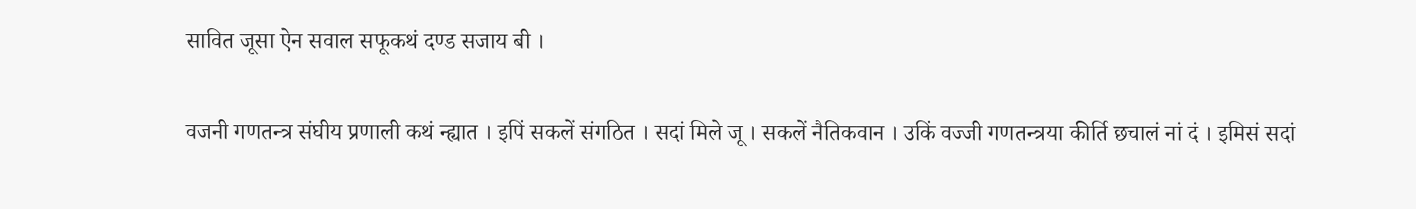सावित जूसा ऐन सवाल सफूकथं दण्ड सजाय बी ।

वजनी गणतन्त्र संघीय प्रणाली कथं न्ह्यात । इपिं सकलें संगठित । सदां मिले जू । सकलें नैतिकवान । उकिं वज्जी गणतन्त्रया कीर्ति छचालं नां दं । इमिसं सदां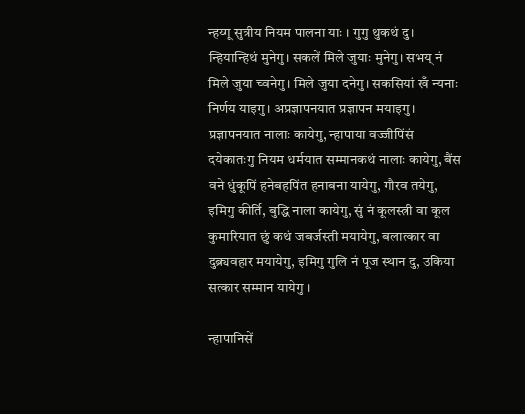न्हय्गू सुत्रीय नियम पालना याः । गुगु थुकथं दु। न्हियान्हिथं मुनेगु। सकलें मिले जुयाः मुनेगु। सभय् नं मिले जुया च्वनेगु। मिले जुया दनेगु। सकसियां खँ न्यनाः निर्णय याइगु। अप्रज्ञापनयात प्रज्ञापन मयाइगु। प्रज्ञापनयात नालाः कायेगु, न्हापाया वज्जीपिंसं दयेकातःगु नियम धर्मयात सम्मानकथं नालाः कायेगु, बैंस वने धुंकूपिं हनेबहपिंत हनाबना यायेगु, गौरव तयेगु, इमिगु कीर्ति, बुद्धि नाला कायेगु, सुं नं कूलस्त्री वा कूल कुमारियात छुं कथं जबर्जस्ती मयायेगु, बलात्कार वा दुब्र्यवहार मयायेगु, इमिगु गुलि नं पूज स्थान दु, उकिया सत्कार सम्मान यायेगु ।

न्हापानिसें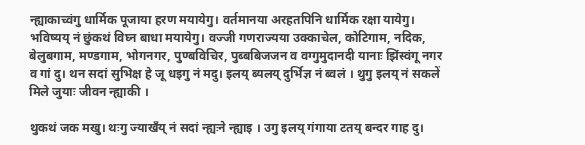न्ह्याकाच्वंगु धार्मिक पूजाया हरण मयायेगु। वर्तमानया अरहतपिनि धार्मिक रक्षा यायेगु। भविष्यय् नं छुंकथं विघ्न बाधा मयायेगु। वज्जी गणराज्यया उक्काचेल, कोटिगाम, नदिक, बेलुबगाम, मण्डगाम, भोगनगर, पुण्बविचिर, पुब्बबिजजन व वग्गुमुदानदी यानाः झिंस्वंगू नगर व गां दु। थन सदां सुभिक्ष हे जू धइगु नं मदु। इलय् ब्यलय् दुर्भिज्ञ नं ब्वलं । थुगु इलय् नं सकलें मिले जुयाः जीवन न्ह्याकी ।

थुकथं जक मखु। थःगु ज्याखँय् नं सदां न्ह्यःने न्ह्याइ । उगु इलय् गंगाया टतय् बन्दर गाह दु।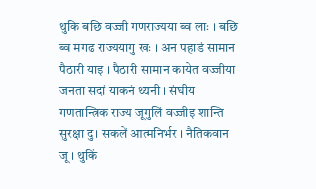थुकि बछि वज्जी गणराज्यया ब्व लाः । बछि ब्व मगढ राज्ययागु खः । अन पहाडं सामान पैठारी याइ । पैठारी सामान कायेत वज्जीया जनता सदां याकनं थ्यनी । संघीय गणतान्त्रिक राज्य जूगुलिं वज्जीइ शान्ति सुरक्षा दु। सकलें आत्मनिर्भर । नैतिकवान जू । थुकिं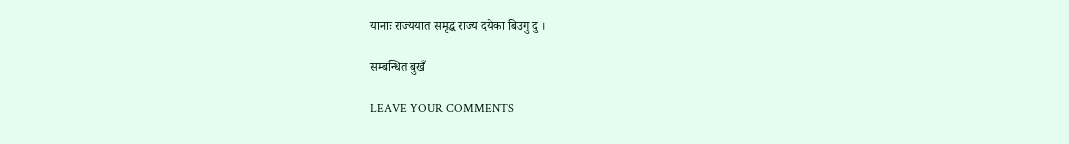यानाः राज्ययात समृद्ध राज्य दयेका बिउगु दु ।

सम्बन्धित बुखँ

LEAVE YOUR COMMENTS